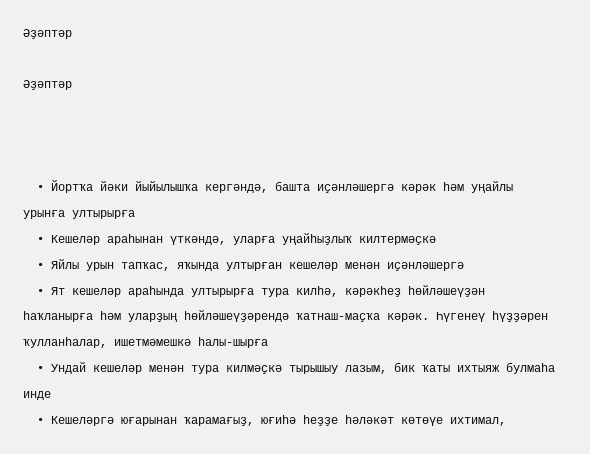Әҙәптәр

Әҙәптәр



  • Йортҡа йәки йыйылышҡа кергәндә, башта иҫәнләшергә кәрәк һәм уңайлы урынға ултырырға
  • Кешеләр араһынан үткәндә, уларға уңайһыҙлыҡ килтермәҫкә
  • Яйлы урын тапҡас, яҡында ултырған кешеләр менән иҫәнләшергә
  • Ят кешеләр араһында ултырырға тура килһә, кәрәкһеҙ һөйләшеүҙән һаҡланырға һәм уларҙың һөйләшеүҙәрендә ҡатнаш-маҫҡа кәрәк. Һүгенеү һүҙҙәрен ҡулланһалар, ишетмәмешкә һалы-шырға
  • Ундай кешеләр менән тура килмәҫкә тырышыу лазым, бик ҡаты ихтыяж булмаһа инде
  • Кешеләргә юғарынан ҡарамағыҙ, юғиһә һеҙҙе һәләкәт көтөүе ихтимал,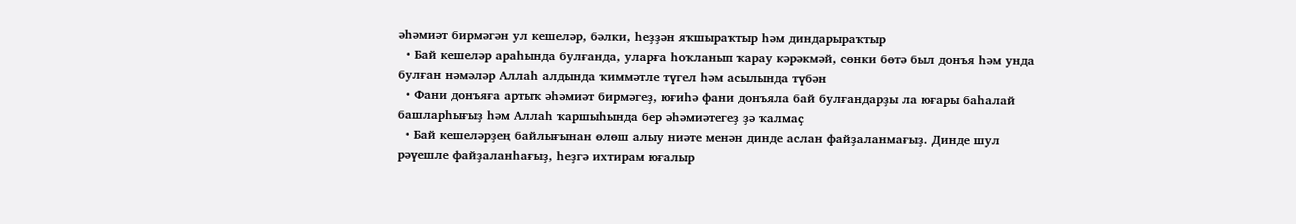әһәмиәт бирмәгән ул кешеләр, бәлки, һеҙҙән яҡшыраҡтыр һәм диндарыраҡтыр
  • Бай кешеләр араһында булғанда, уларға һоҡланып ҡарау кәрәкмәй, сөнки бөтә был донъя һәм унда булған нәмәләр Аллаһ алдында ҡиммәтле түгел һәм асылында түбән
  • Фани донъяға артыҡ әһәмиәт бирмәгеҙ, юғиһә фани донъяла бай булғандарҙы ла юғары баһалай башларһығыҙ һәм Аллаһ ҡаршыһында бер әһәмиәтегеҙ ҙә ҡалмаҫ
  • Бай кешеләрҙең байлығынан өлөш алыу ниәте менән динде аслан файҙаланмағыҙ. Динде шул рәүешле файҙаланһағыҙ, һеҙгә ихтирам юғалыр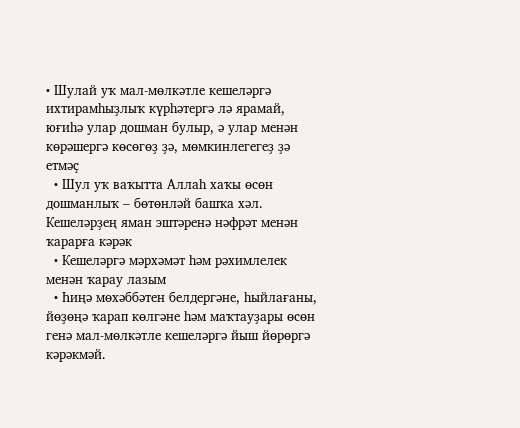• Шулай уҡ мал-мөлкәтле кешеләргә ихтирамһыҙлыҡ күрһәтергә лә ярамай, юғиһә улар дошман булыр, ә улар менән көрәшергә көсөгөҙ ҙә, мөмкинлегегеҙ ҙә етмәҫ
  • Шул уҡ ваҡытта Аллаһ хаҡы өсөн дошманлыҡ – бөтөнләй башҡа хәл. Кешеләрҙең яман эштәренә нәфрәт менән ҡарарға кәрәк
  • Кешеләргә мәрхәмәт һәм рәхимлелек менән ҡарау лазым
  • Һиңә мөхәббәтен белдергәне, һыйлағаны, йөҙөңә ҡарап көлгәне һәм маҡтауҙары өсөн генә мал-мөлкәтле кешеләргә йыш йөрөргә кәрәкмәй.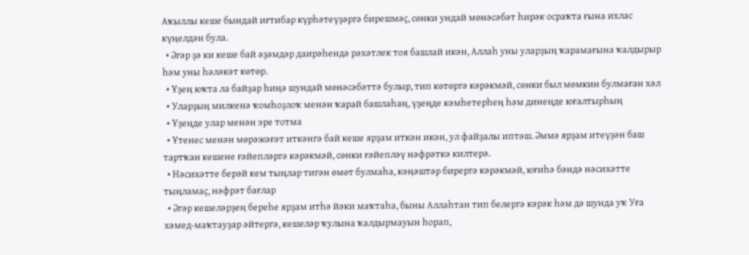Аҡыллы кеше бындай иғтибар күрһәтеүҙәргә бирешмәҫ, сөнки ундай мөнәсәбәт һирәк осраҡта ғына ихлас күңелдән була.
  • Әгәр ҙә ки кеше бай әҙәмдәр даирәһендә рәхәтлек тоя башлай икән, Аллаһ уны уларҙың ҡарамағына ҡалдырыр һәм уны һәләкәт көтөр.
  • Үҙең юҡта ла байҙар һиңә шундай мөнәсәбәттә булыр, тип көтөргә кәрәкмәй, сөнки был мөмкин булмаған хәл
  • Уларҙың милкенә ҡомһоҙлоҡ менән ҡарай башлаһаң, үҙеңде кәмһетерһең һәм динеңде юғалтырһың
  • Үҙеңде улар менән эре тотма
  • Үтенес менән мөрәжәғәт иткәнгә бай кеше ярҙам иткән икән, ул файҙалы иптәш. Әммә ярҙам итеүҙән баш тартҡан кешене ғәйепләргә кәрәкмәй, сөнки ғәйепләү нәфрәткә килтерә.
  • Нәсихәтте берәй кем тыңлар тигән өмөт булмаһа, кәңәштәр бирергә кәрәкмәй, юғиһә бәндә нәсихәтте тыңламаҫ, нәфрәт бағлар
  • Әгәр кешеләрҙең береһе ярҙам итһә йәки маҡтаһа, быны Аллаһтан тип белергә кәрәк һәм дә шунда уҡ Уға хәмед-маҡтауҙар әйтергә, кешеләр ҡулына ҡалдырмауын һорап,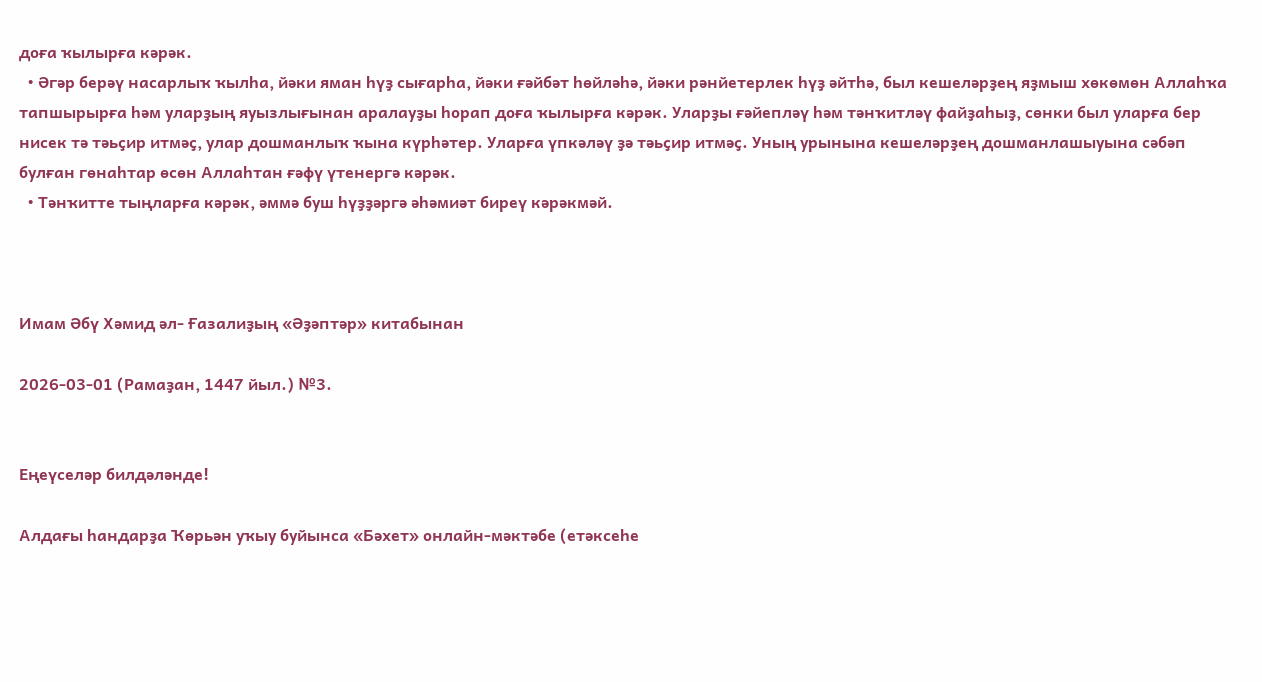доға ҡылырға кәрәк.
  • Әгәр берәү насарлыҡ ҡылһа, йәки яман һүҙ сығарһа, йәки ғәйбәт һөйләһә, йәки рәнйетерлек һүҙ әйтһә, был кешеләрҙең яҙмыш хөкөмөн Аллаһҡа тапшырырға һәм уларҙың яуызлығынан аралауҙы һорап доға ҡылырға кәрәк. Уларҙы ғәйепләү һәм тәнҡитләү файҙаһыҙ, сөнки был уларға бер нисек тә тәьҫир итмәҫ, улар дошманлыҡ ҡына күрһәтер. Уларға үпкәләү ҙә тәьҫир итмәҫ. Уның урынына кешеләрҙең дошманлашыуына сәбәп булған гөнаһтар өсөн Аллаһтан ғәфү үтенергә кәрәк.
  • Тәнҡитте тыңларға кәрәк, әммә буш һүҙҙәргә әһәмиәт биреү кәрәкмәй.



Имам Әбү Хәмид әл- Ғазалиҙың «Әҙәптәр» китабынан

2026-03-01 (Рамаҙан, 1447 йыл.) №3.


Еңеүселәр билдәләнде!

Алдағы һандарҙа Ҡөрьән уҡыу буйынса «Бәхет» онлайн-мәктәбе (етәксеһе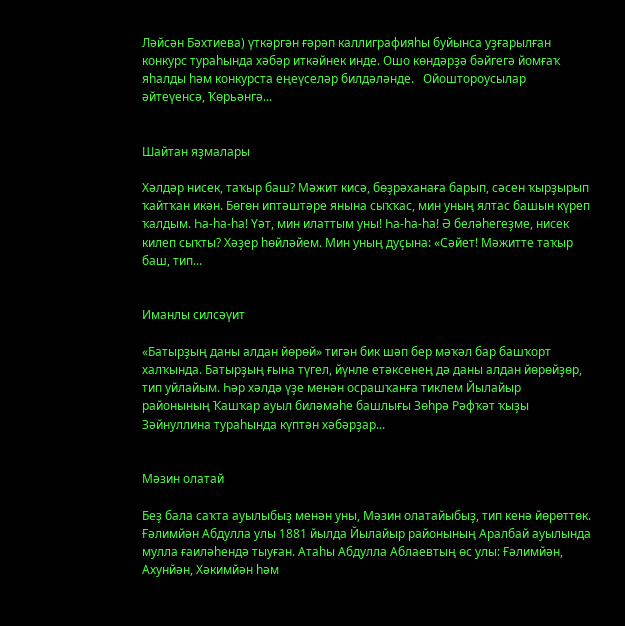Ләйсән Бәхтиева) үткәргән ғәрәп каллиграфияһы буйынса уҙғарылған конкурс тураһында хәбәр иткәйнек инде. Ошо көндәрҙә бәйгегә йомғаҡ яһалды һәм конкурста еңеүселәр билдәләнде.   Ойоштороусылар әйтеүенсә, Ҡөрьәнгә...


Шайтан яҙмалары

Хәлдәр нисек, таҡыр баш? Мәжит кисә, бөҙрәханаға барып, сәсен ҡырҙырып ҡайтҡан икән. Бөгөн иптәштәре янына сыҡҡас, мин уның ялтас башын күреп ҡалдым. Һа-һа-һа! Үәт, мин илаттым уны! Һа-һа-һа! Ә беләһегеҙме, нисек килеп сыҡты? Хәҙер һөйләйем. Мин уның дуҫына: «Сәйет! Мәжитте таҡыр баш, тип...


Иманлы силсәүит

«Батырҙың даны алдан йөрөй» тигән бик шәп бер мәҡәл бар башҡорт халҡында. Батырҙың ғына түгел, йүнле етәксенең дә даны алдан йөрөйҙөр, тип уйлайым. Һәр хәлдә үҙе менән осрашҡанға тиклем Йылайыр районының Ҡашҡар ауыл биләмәһе башлығы Зөһрә Рәфҡәт ҡыҙы Зәйнуллина тураһында күптән хәбәрҙар...


Мәзин олатай

Беҙ бала саҡта ауылыбыҙ менән уны, Мәзин олатайыбыҙ, тип кенә йөрөттөк. Ғәлимйән Абдулла улы 1881 йылда Йылайыр районының Аралбай ауылында мулла ғаиләһендә тыуған. Атаһы Абдулла Аблаевтың өс улы: Ғәлимйән, Ахунйән, Хәкимйән һәм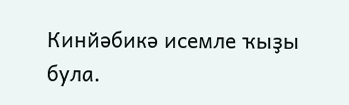Кинйәбикә исемле ҡыҙы була.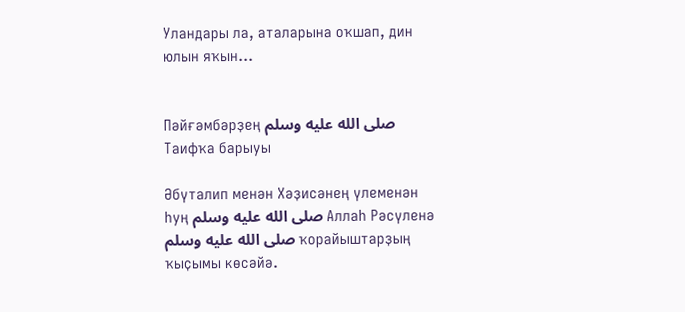Уландары ла, аталарына оҡшап, дин юлын яҡын...


Пәйғәмбәрҙең صلى الله عليه وسلم Таифҡа барыуы

Әбүталип менән Хәҙисәнең үлеменән һуң صلى الله عليه وسلم Аллаһ Рәсүленә صلى الله عليه وسلم ҡорайыштарҙың ҡыҫымы көсәйә.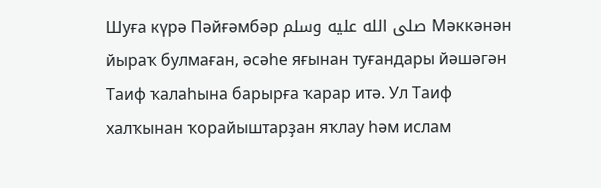Шуға күрә Пәйғәмбәр صلى الله عليه وسلم Мәккәнән йыраҡ булмаған, әсәһе яғынан туғандары йәшәгән Таиф ҡалаһына барырға ҡарар итә. Ул Таиф халҡынан ҡорайыштарҙан яҡлау һәм ислам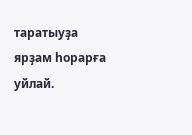таратыуҙа ярҙам һорарға уйлай.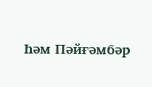Һәм Пәйғәмбәр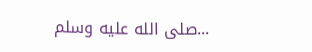صلى الله عليه وسلم...